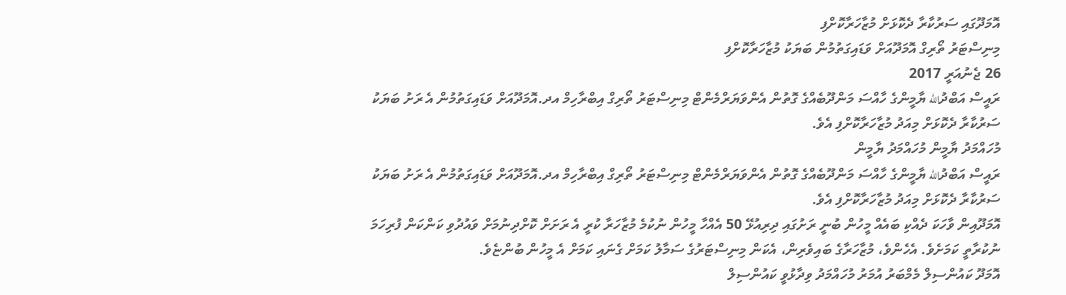އޮމަދޫގައި ސަރުކާރާ ދެކޮޅަށް މުޒާހަރާކޮށްފި
މިނިސްޓަރު ތޯރިގް އޮމަދޫއަށް ވަޑައިގަތުމުން ބަޔަކު މުޒާހަރާކޮށްފި
26 ޖެނުއަރީ 2017
ރައީސް އަބްދުالله ޔާމީންގެ ހާއްސަ މަންދޫބެއްގެ ގޮތުން އެންވަޔަރްމެންޓް މިނިސްޓަރު ތޯރިގް އިބްރާހިމް އދ.އޮމަދޫއަށް ވަޑައިގަތުމުން އެ ރަށު ބަޔަކު ސަރުކާރާ ދެކޮޅަށް މިއަދު މުޒާހަރާކޮށްފި އެވެ.
މުހައްމަދު ޔާމީން މުހައްމަދު ޔާމީން
ރައީސް އަބްދުالله ޔާމީންގެ ހާއްސަ މަންދޫބެއްގެ ގޮތުން އެންވަޔަރްމެންޓް މިނިސްޓަރު ތޯރިގް އިބްރާހިމް އދ.އޮމަދޫއަށް ވަޑައިގަތުމުން އެ ރަށު ބަޔަކު ސަރުކާރާ ދެކޮޅަށް މިއަދު މުޒާހަރާކޮށްފި އެވެ.
އޮމަދޫއިން ވާހަކަ ދެއްކި ބައެއް މީހުން ބުނީ ރަށުގައި ދިރިއުޅޭ 50 އެއްހާ މީހުން ނުކުމެ މުޒާހަރާ ކުރީ އެ ރަށަށް ކޮށްދިނުމަށް ވައުދުވި ކަންކަން ފުރިހަމަ ނުކުރާތީ ކަމަށެވެ. އެހެންވެ، މުޒާހަރާގެ ބައިވެރިން، އެކަން މިނިސްޓަރުގެ ސަމާލު ކަމަށް ގެނައި ކަމަށް އެ މީހުން ބުންޏެވެ.
އޮމަދޫ ކައުންސިލް މެމްބަރު އުމަރު މުހައްމަދު ވިދާޅުވީ ކައުންސިލް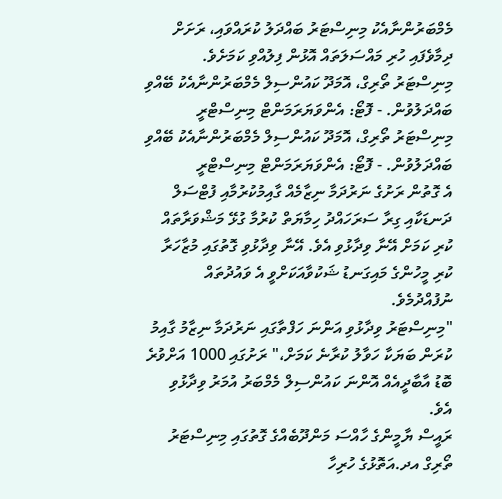މެމްބަރުންނާއެކު މިނިސްޓަރު ބައްދަލު ކުރައްވައި، ރަށަށް ދިމާވެފައި ހުރި މައްސަލަތައް އޮޅުން ފިލުއްވި ކަމަށެވެ.
މިނިސްޓަރު ތޯރިގް، އޮމަދޫ ކައުންސިލް މެމްބަރުންނާއެކު ބޭއްވި ބައްދަލުވުން. - ފޮޓޯ: އެންވަޔަރަމަންޓް މިނިސްޓްރީ
މިނިސްޓަރު ތޯރިގް، އޮމަދޫ ކައުންސިލް މެމްބަރުންނާއެކު ބޭއްވި ބައްދަލުވުން. - ފޮޓޯ: އެންވަޔަރަމަންޓް މިނިސްޓްރީ
އެ ގޮތުން ރަށުގެ ނަރުދަމާ ނިޒާމެއް ގާއިމުކުރުމާއި ފުޓްސަލް ދަނޑަކާއި ގިރާ ސަރަހައްދު ހިމާޔަތް ކުރުމާ ގުޅޭ މަޝްވަރާތައް ކުރި ކަމަށް އޭނާ ވިދާޅުވި އެވެ. އޭނާ ވިދާޅުވި ގޮތުގައި މުޒާހަރާ ކުރި މީހުންގެ މައިގަނޑު ޝަކުވާއަކަށްވީ އެ ވައުދުތައް ނުފުއްދުމެވެ.
"މިނިސްޓަރު ވިދާޅުވި އަންނަ ހަފްތާގައި ނަރުދަމާ ނިޒާމު ގާއިމު ކުރަން ބަޔަކާ ހަވާލު ކުރާނެ ކަމަށް،" ރަށުގައި 1000 އަށްވުރެ ބޮޑު އާބާދީއެއް އޮންނަ ކައުންސިލް މެމްބަރު އުމަރު ވިދާޅުވި އެވެ.
ރައީސް ޔާމީންގެ ހާއްސަ މަންދޫބެއްގެ ގޮތުގައި މިނިސްޓަރު ތޯރިގް އދ.އަތޮޅުގެ ހުރިހާ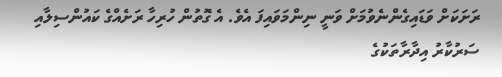ރަށަކަށް ވަޑައިގެންނެވުމަށް ވަނީ ނިންމަވައިފަ އެވެ. އެ ގޮތުން ހުރިހާ ރަށެއްގެ ކައުންސިލާއި ސަރުކާރު އިދާރާތަކުގެ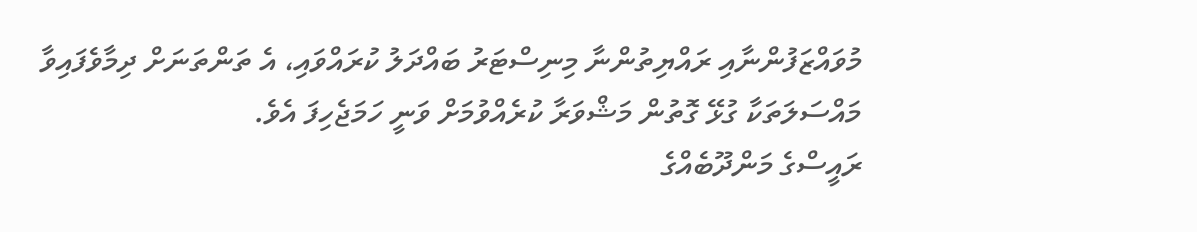މުވައްޒަފުންނާއި ރައްޔިތުންނާ މިނިސްޓަރު ބައްދަލު ކުރައްވައި، އެ ތަންތަނަށް ދިމާވެފައިވާ މައްސަލަތަކާ ގުޅޭ ގޮތުން މަޝްވަރާ ކުރެއްވުމަށް ވަނީ ހަމަޖެހިފަ އެވެ.
ރައީސްގެ މަންދޫބެއްގެ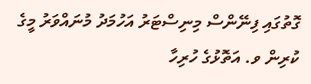ގޮތުގައި ފިނޭންސް މިނިސްޓަރު އަހުމަދު މުނައްވަރު މީގެ ކުރިން ވ. އަތޮޅުގެ ހުރިހާ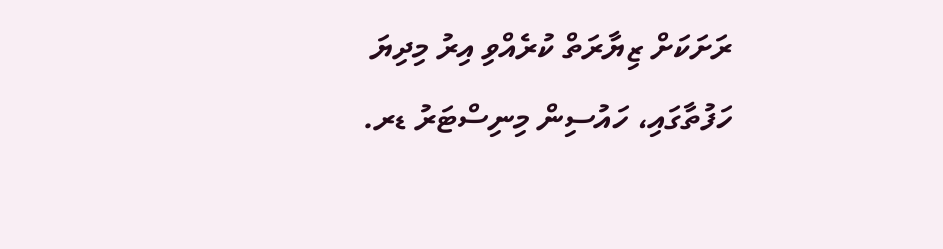ރަށަކަށް ޒިޔާރަތް ކުރެއްވި އިރު މިދިޔަ ހަފުތާގައި، ހައުސިން މިނިސްޓަރު ޑރ.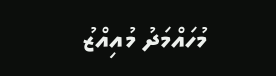މުހައްމަދު މުއިއްޒު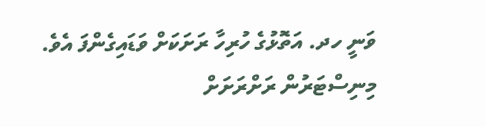ވަނީ ހދ. އަތޮޅުގެ ހުރިހާ ރަށަކަށް ވަޑައިގެންފަ އެވެ. މިނިސްޓަރުން ރަށްރަށަށް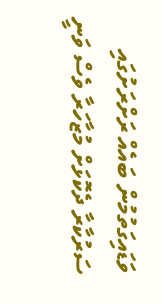ވަޑައިގަތުމުން ބައެއް ރަށްރަށުގައި ސަރުކާރާ ދެކޮޅަށް މުޒާހަރާ ވެސް ވަނީ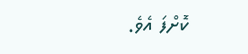ކޮށްފަ އެވެ.